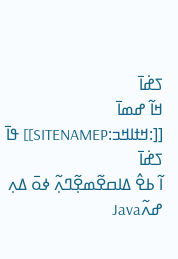ߖߝ߭ߊ߫
ߞߊ߬ ߝߘߊ߫ [[:ߞߙߊߞߏ:SITENAMEP]] ߟߊ߫
ߖߝ߭ߊ߫
ߊ߬ ߕߐ߮ ߡߊߛߐ߬ߘߐ߲߬ߣߍ߲߬ ߦߋ߫ ߡߍ߲ ߝߍ߬Java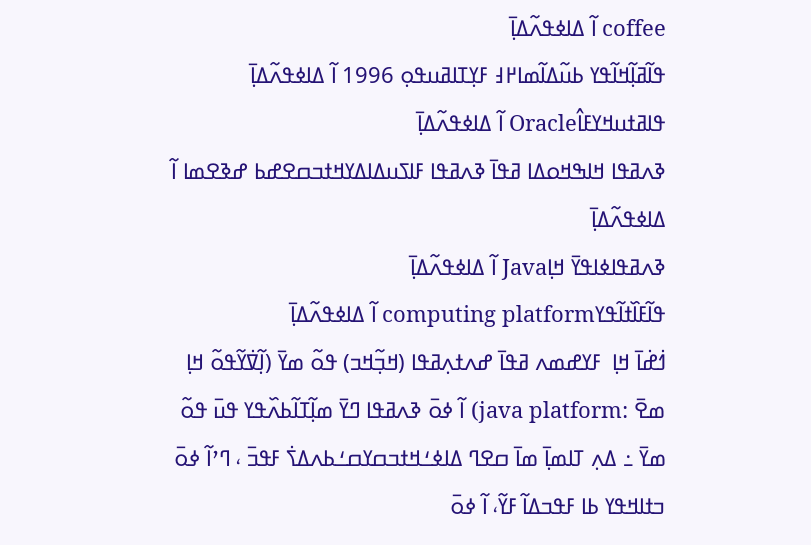coffee ߊ߬ ߡߊߦߟߍ߬ߡߊ߲߫
ߟߊ߬ߥߊ߲߬ߞߊ߬ߟߌ ߕߎ߬ߡߊ߬ߘߊ߂߃ ߓߌ߲ߠߊߥߎߟߋ߲ 1996 ߊ߬ ߡߊߦߟߍ߬ߡߊ߲߫
ߟߊߥߙߎߞߌߓߊ߮Oracle ߊ߬ ߡߊߦߟߍ߬ߡߊ߲߫
ߢߍߥߟߊ ߞߊߒߞߋߡߊ ߥߟߊ߫ ߢߍߥߟߊ ߓߊߖߎߡߊߡߌߞߙߏߛߐߝߕ ߝߢߐߘߊ ߊ߬ ߡߊߦߟߍ߬ߡߊ߲߫
ߢߍߥߟߊߦߊߟߌ߫ ߞߊ߲Java ߊ߬ ߡߊߦߟߍ߬ߡߊ߲߫
ߟߊ߬ߓߊ߰ߙߊ߬ߟߌcomputing platform ߊ߬ ߡߊߦߟߍ߬ߡߊ߲߫
ߗ߭ߝ߭ߊ߫ ߞߊ߲  ߓߌߝߘߍ ߥߟߊ߫ ߝߍߙߍ߲ߥߟߊ (ߞߏ߲߬ߞߏ) ߟߋ߬ ߘߌ߫ (ߊ߲߬ߜ߭ߌ߬ߟߋ߬ ߞߊ߲ ߘߐ߫ :java platform) ߊ߬ ߦߋ߫ ߢߍߥߟߊ ߣߌ߫ ߘߊ߲߬ߠߊ߬ߕߍ߰ߟߌ ߟߎ߫ ߟߋ߬ ߘߌ߫ ߸ ߡߍ߲ ߠߊߘߊ߲߫ ߘߊ߫ ߛߐߣ ߡߊߦߑߞߙߏߛߌߛߑߕߍߡߖ߭ ߓߟߏ߫ ، ߣߴߊ߬ ߦߋ߫ ߏߙߊߞߟߌ ߕߊ ߓߟߏߡߊ߬ ߓߌ߬، ߊ߬ ߦߋ߫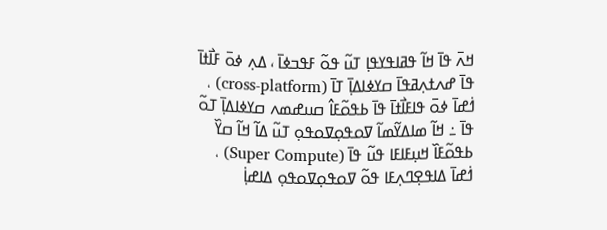ߞߍ߫ ߟߊ߫ ߞߊ߬ ߟߥߊߟߌߟߊ߲ ߠߎ߬ ߟߋ߬ ߓߟߏߦߊ߫ ، ߡߍ߲ ߦߋ߫ ߓߊ߯ߙߊ߫ ߟߊ߫ ߝߍߙߍ߲ߥߟߊ߫ ߛߌߦߊߡߊ߲߫ ߠߊ߫ (cross-platform) ، ߗ߭ߝߊ߫ ߦߋ߫ ߟߊߓߊ߯ߙߊ߫ ߟߊ߫ ߕߟߋ߬ߓߊ߮ ߛߎߝߘߍ ߛߌߦߊߡߊ߲߫ ߠߋ߬ ߟߊ߫ ߸ ߞߊ߬ ߘߊߡߌ߬ߘߊ߬ ߜߋߟߋ߲ߜߋߟߋ߲ ߠߎ߬ ߡߊ߬ ߞߊ߬ ߛߌ߰ ߕߟߋ߬ߓߊ߰ ߞߎ߲ߓߊߓߊ ߟߎ߬ ߟߊ߫ (Super Compute) ، ߗ߭ߝߊ߫ ߡߊߟߐ߲ߣߍ߲ߓߊ ߟߋ߬ ߜߋߟߋ߲ߜߋߟߋ߲ ߡߊߝߊ߲߭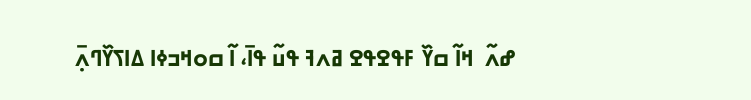ߝߍ߬  ߞߊ߬ ߛߌ߰ ߓߟߐߟߐ ߥߍߔ ߟߎ߬ ߟߊ߫، ߊ߬ ߛߋߞߏߦߊ ߡߊߖߌ߰ߣߍ߲߫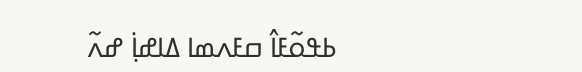ߕߟߋ߬ߓߊ߮ ߛߓߍߘߊ ߡߊߝߊ߲߭ ߝߍ߬